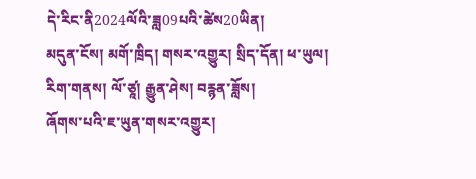དེ་རིང་ནི2024ལོའི་ཟླ09པའི་ཚེས20ཡིན།
མདུན་ངོས། མགོ་ཁྲིད། གསར་འགྱུར། སྲིད་དོན། ཕ་ཡུལ། རིག་གནས། ལོ་ཙཱ། རྒྱུན་ཤེས། བརྙན་ཟློས།
ཞོགས་པའི་ཇ་ཡུན་གསར་འགྱུར།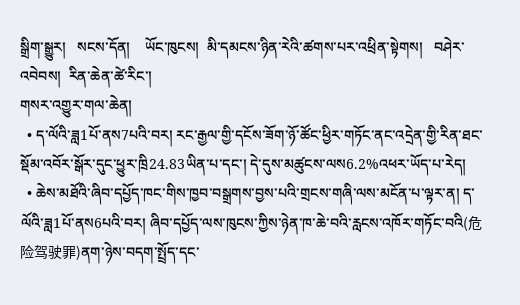སྒྲིག་སྒྱུར།   སངས་དོན།    ཡོང་ཁུངས།  མི་དམངས་ཉིན་རེའི་ཚགས་པར་འཕྲིན་སྟེགས།   བཤེར་འབེབས།  རིན་ཆེན་ཚེ་རིང་།
གསར་འགྱུར་གལ་ཆེན།
  • ད་ལོའི་ཟླ1པོ་ནས7པའི་བར། རང་རྒྱལ་གྱི་དངོས་ཟོག་ཉོ་ཚོང་ཕྱིར་གཏོང་ནང་འདྲེན་གྱི་རིན་ཐང་སྡོམ་འབོར་སྒོར་དུང་ཕྱུར་ཁྲི24.83ཡིན་པ་དང་། དེ་དུས་མཚུངས་ལས6.2%འཕར་ཡོད་པ་རེད།
  • ཆེས་མཐོའི་ཞིབ་དཔྱོད་ཁང་གིས་ཁྱབ་བསྒྲགས་བྱས་པའི་གྲངས་གཞི་ལས་མངོན་པ་ལྟར་ན། ད་ལོའི་ཟླ1པོ་ནས6པའི་བར། ཞིབ་དཔྱོད་ལས་ཁུངས་ཀྱིས་ཉེན་ཁ་ཆེ་བའི་རླངས་འཁོར་གཏོང་བའི(危险驾驶罪)ནག་ཉེས་བདག་སྤྲོད་དང་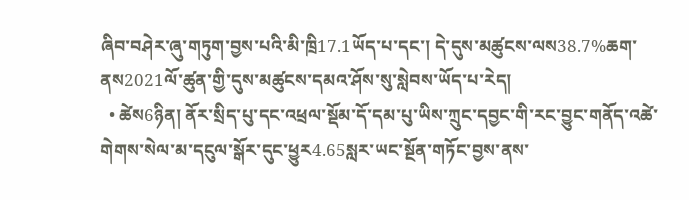ཞིབ་བཤེར་ཞུ་གཏུག་བྱས་པའི་མི་ཁྲི17.1ཡོད་པ་དང་། དེ་དུས་མཚུངས་ལས38.7%ཆག་ནས2021ལོ་ཚུན་གྱི་དུས་མཚུངས་དམའ་ཤོས་སུ་སླེབས་ཡོད་པ་རེད།
  • ཚེས6ཉིན། ནོར་སྲིད་པུ་དང་འཕྲལ་སྡོམ་དོ་དམ་པུ་ཡིས་ཀྲུང་དབྱང་གི་རང་བྱུང་གནོད་འཚེ་གེགས་སེལ་མ་དངུལ་སྒོར་དུང་ཕྱུར4.65སླར་ཡང་སྔོན་གཏོང་བྱས་ནས་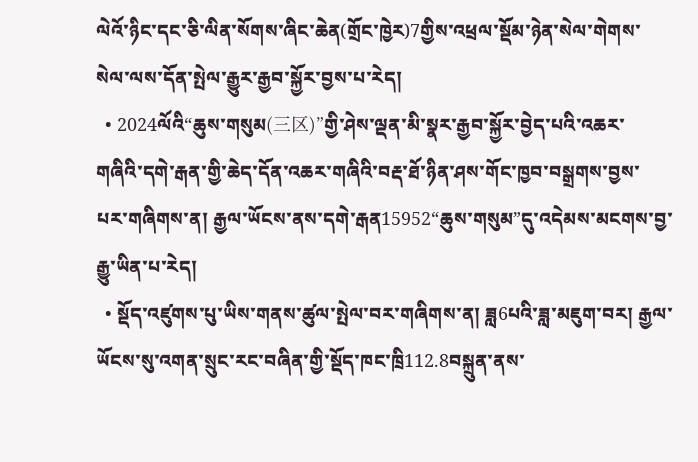ལེའོ་ཉིང་དང་ཅི་ལིན་སོགས་ཞིང་ཆེན(གྲོང་ཁྱེར)7གྱིས་འཕྲལ་སྡོམ་ཉེན་སེལ་གེགས་སེལ་ལས་དོན་སྤེལ་རྒྱུར་རྒྱབ་སྐྱོར་བྱས་པ་རེད།
  • 2024ལོའི“ཆུས་གསུམ(三区)”གྱི་ཤེས་ལྡན་མི་སྣར་རྒྱབ་སྐྱོར་བྱེད་པའི་འཆར་གཞིའི་དགེ་རྒན་གྱི་ཆེད་དོན་འཆར་གཞིའི་བརྡ་ཐོ་ཉིན་ཤས་གོང་ཁྱབ་བསྒྲགས་བྱས་པར་གཞིགས་ན། རྒྱལ་ཡོངས་ནས་དགེ་རྒན15952“ཆུས་གསུམ”དུ་འདེམས་མངགས་བྱ་རྒྱུ་ཡིན་པ་རེད།
  • སྡོད་འཛུགས་པུ་ཡིས་གནས་ཚུལ་སྤེལ་བར་གཞིགས་ན། ཟླ6པའི་ཟླ་མཇུག་བར། རྒྱལ་ཡོངས་སུ་འགན་སྲུང་རང་བཞིན་གྱི་སྡོད་ཁང་ཁྲི112.8བསྐྲུན་ནས་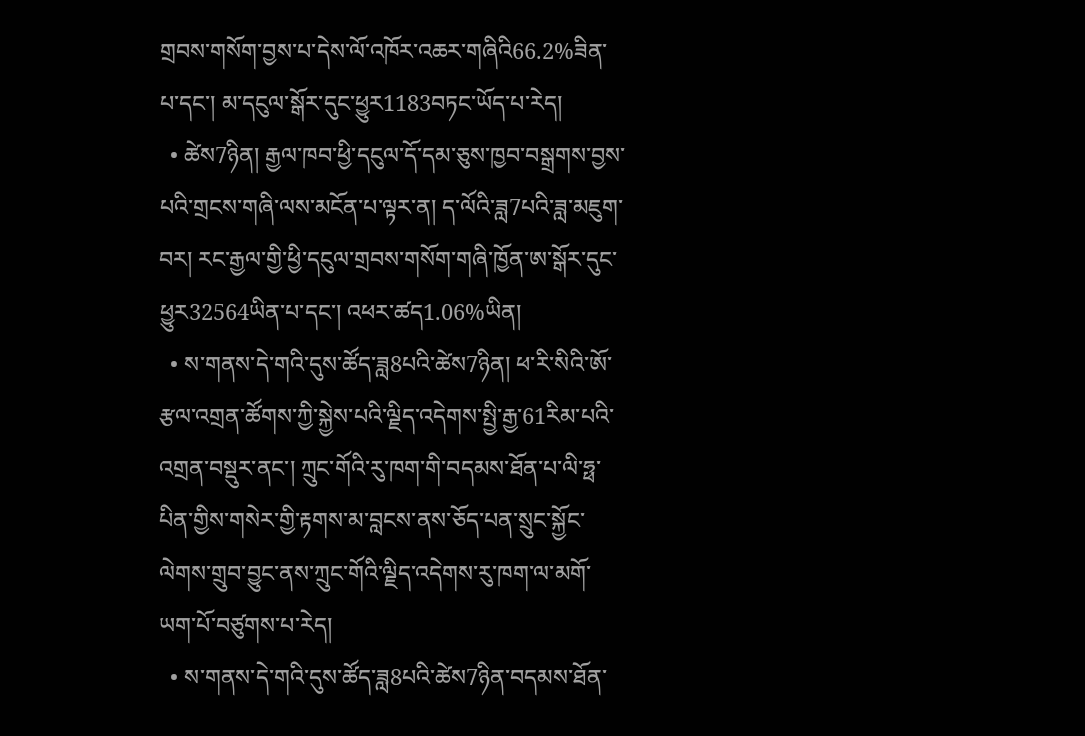གྲབས་གསོག་བྱས་པ་དེས་ལོ་འཁོར་འཆར་གཞིའི66.2%ཟིན་པ་དང་། མ་དངུལ་སྒོར་དུང་ཕྱུར1183བཏང་ཡོད་པ་རེད།
  • ཚེས7ཉིན། རྒྱལ་ཁབ་ཕྱི་དངུལ་དོ་དམ་ཅུས་ཁྱབ་བསྒྲགས་བྱས་པའི་གྲངས་གཞི་ལས་མངོན་པ་ལྟར་ན། ད་ལོའི་ཟླ7པའི་ཟླ་མཇུག་བར། རང་རྒྱལ་གྱི་ཕྱི་དངུལ་གྲབས་གསོག་གཞི་ཁྱོན་ཨ་སྒོར་དུང་ཕྱུར32564ཡིན་པ་དང་། འཕར་ཚད1.06%ཡིན།
  • ས་གནས་དེ་གའི་དུས་ཚོད་ཟླ8པའི་ཚེས7ཉིན། ཕ་རི་སིའི་ཨོ་རྩལ་འགྲན་ཚོགས་ཀྱི་སྐྱེས་པའི་ལྗིད་འདེགས་སྤྱི་རྒྱ་61རིམ་པའི་འགྲན་བསྡུར་ནང་། ཀྲུང་གོའི་རུ་ཁག་གི་བདམས་ཐོན་པ་ལི་ཧྥ་པིན་གྱིས་གསེར་གྱི་རྟགས་མ་བླངས་ནས་ཅོད་པན་སྲུང་སྐྱོང་ལེགས་གྲུབ་བྱུང་ནས་ཀྲུང་གོའི་ལྗིད་འདེགས་རུ་ཁག་ལ་མགོ་ཡག་པོ་བཙུགས་པ་རེད།
  • ས་གནས་དེ་གའི་དུས་ཚོད་ཟླ8པའི་ཚེས7ཉིན་བདམས་ཐོན་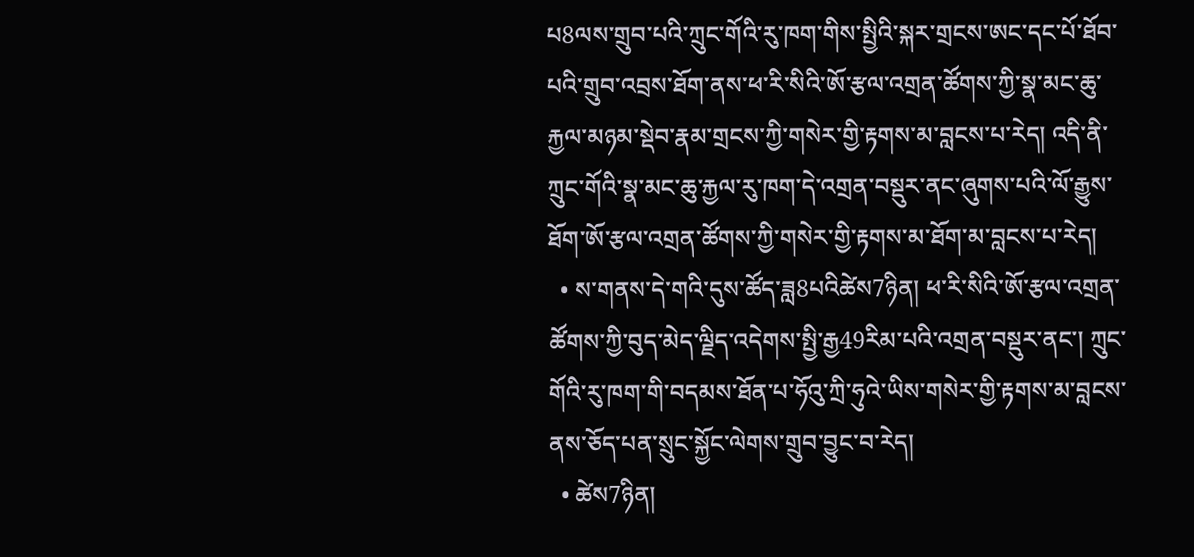པ8ལས་གྲུབ་པའི་ཀྲུང་གོའི་རུ་ཁག་གིས་སྤྱིའི་སྐར་གྲངས་ཨང་དང་པོ་ཐོབ་པའི་གྲུབ་འབྲས་ཐོག་ནས་ཕ་རི་སིའི་ཨོ་རྩལ་འགྲན་ཚོགས་ཀྱི་སྣ་མང་ཆུ་རྐྱལ་མཉམ་སྡེབ་རྣམ་གྲངས་ཀྱི་གསེར་གྱི་རྟགས་མ་བླངས་པ་རེད། འདི་ནི་ཀྲུང་གོའི་སྣ་མང་ཆུ་རྐྱལ་རུ་ཁག་དེ་འགྲན་བསྡུར་ནང་ཞུགས་པའི་ལོ་རྒྱུས་ཐོག་ཨོ་རྩལ་འགྲན་ཚོགས་ཀྱི་གསེར་གྱི་རྟགས་མ་ཐོག་མ་བླངས་པ་རེད།
  • ས་གནས་དེ་གའི་དུས་ཚོད་ཟླ8པའིཚེས7ཉིན། ཕ་རི་སིའི་ཨོ་རྩལ་འགྲན་ཚོགས་ཀྱི་བུད་མེད་ལྗིད་འདེགས་སྤྱི་རྒྱ49རིམ་པའི་འགྲན་བསྡུར་ནང་། ཀྲུང་གོའི་རུ་ཁག་གི་བདམས་ཐོན་པ་ཧོའུ་ཀྲི་ཧུའེ་ཡིས་གསེར་གྱི་རྟགས་མ་བླངས་ནས་ཅོད་པན་སྲུང་སྐྱོང་ལེགས་གྲུབ་བྱུང་བ་རེད།
  • ཚེས7ཉིན།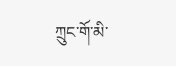ཀྲུང་གོ་མི་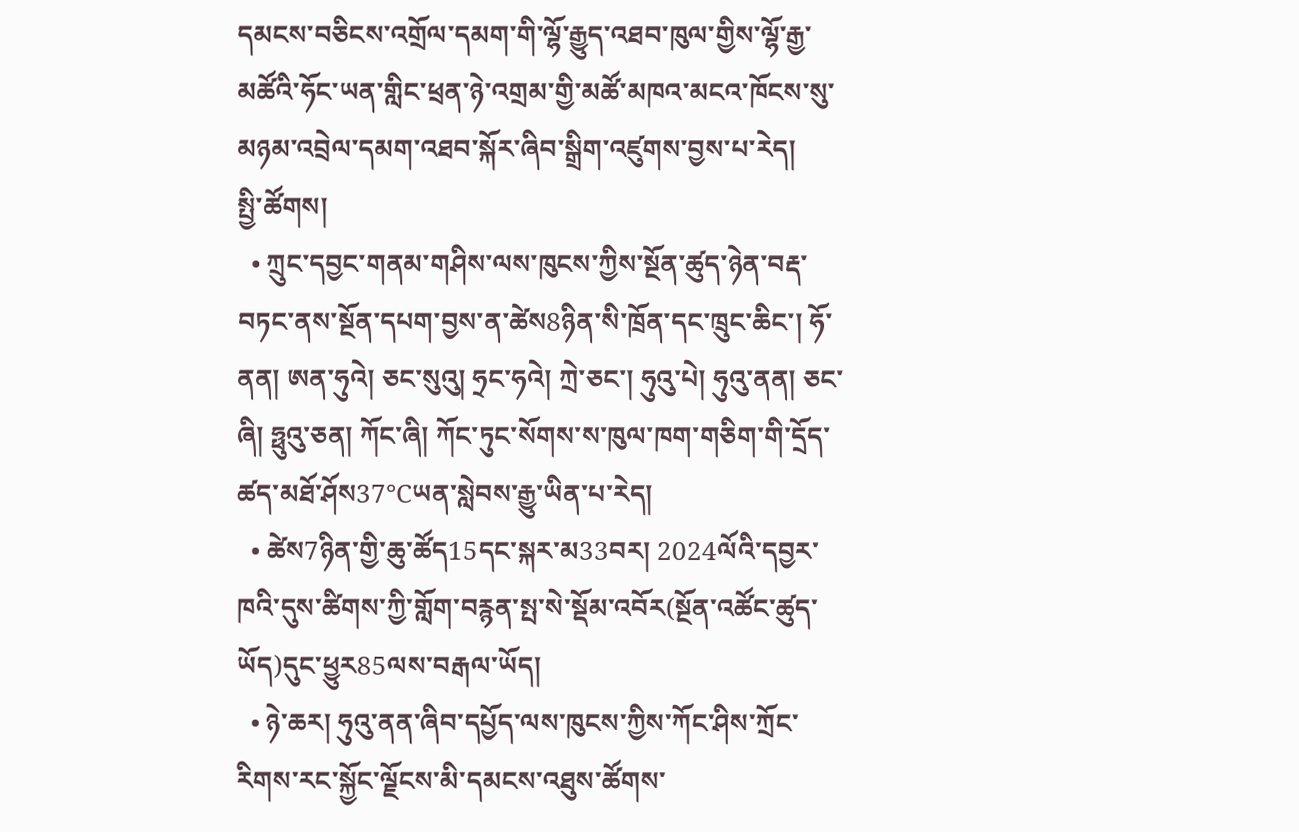དམངས་བཅིངས་འགྲོལ་དམག་གི་ལྷོ་རྒྱུད་འཐབ་ཁུལ་གྱིས་ལྷོ་རྒྱ་མཚོའི་ཧོང་ཡན་གླིང་ཕྲན་ཉེ་འགྲམ་གྱི་མཚོ་མཁའ་མངའ་ཁོངས་སུ་མཉམ་འབྲེལ་དམག་འཐབ་སྐོར་ཞིབ་སྒྲིག་འཛུགས་བྱས་པ་རེད།
སྤྱི་ཚོགས།
  • ཀྲུང་དབྱང་གནམ་གཤིས་ལས་ཁུངས་ཀྱིས་སྔོན་ཚུད་ཉེན་བརྡ་བཏང་ནས་སྔོན་དཔག་བྱས་ན་ཚེས8ཉིན་སི་ཁྲོན་དང་ཁྲུང་ཆིང་། ཧོ་ནན། ཨན་ཧུའེ། ཅང་སུའུ། ཧྲང་ཧའེ། ཀྲེ་ཅང་། ཧུའུ་པེ། ཧུའུ་ནན། ཅང་ཞི། ཧྥུའུ་ཅན། ཀོང་ཞི། ཀོང་ཏུང་སོགས་ས་ཁུལ་ཁག་གཅིག་གི་དྲོད་ཚད་མཐོ་ཤོས37℃ཡན་སླེབས་རྒྱུ་ཡིན་པ་རེད།
  • ཚེས7ཉིན་གྱི་ཆུ་ཚོད15དང་སྐར་མ33བར། 2024ལོའི་དབྱར་ཁའི་དུས་ཚིགས་ཀྱི་གློག་བརྙན་སྤ་སེ་སྡོམ་འབོར(སྔོན་འཚོང་ཚུད་ཡོད)དུང་ཕྱུར85ལས་བརྒལ་ཡོད།
  • ཉེ་ཆར། ཧུའུ་ནན་ཞིབ་དཔྱོད་ལས་ཁུངས་ཀྱིས་ཀོང་ཤིས་ཀྲོང་རིགས་རང་སྐྱོང་ལྗོངས་མི་དམངས་འཐུས་ཚོགས་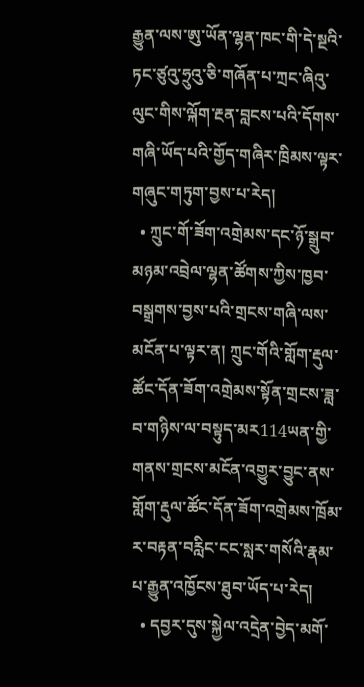རྒྱུན་ལས་ཨུ་ཡོན་ལྷན་ཁང་གི་དེ་སྔའི་ཏང་ཙུའུ་ཧྲུའུ་ཅི་གཞོན་པ་ཀྲང་ཞིའུ་ལུང་གིས་ལྐོག་རྔན་བླངས་པའི་དོགས་གཞི་ཡོད་པའི་གྱོད་གཞིར་ཁྲིམས་ལྟར་གཞུང་གཏུག་བྱས་པ་རེད།
  • ཀྲུང་གོ་ཟོག་འགྲེམས་དང་ཉོ་སྒྲུབ་མཉམ་འབྲེལ་ལྷན་ཚོགས་ཀྱིས་ཁྱབ་བསྒྲགས་བྱས་པའི་གྲངས་གཞི་ལས་མངོན་པ་ལྟར་ན། ཀྲུང་གོའི་གློག་རྡུལ་ཚོང་དོན་ཟོག་འགྲེམས་སྟོན་གྲངས་ཟླ་བ་གཉིས་ལ་བསྟུད་མར114ཡན་གྱི་གནས་གྲངས་མངོན་འགྱུར་བྱུང་ནས་གློག་རྡུལ་ཚོང་དོན་ཟོག་འགྲེམས་ཁྲོམ་ར་བརྟན་བརླིང་ངང་སླར་གསོའི་རྣམ་པ་རྒྱུན་འཁྱོངས་ཐུབ་ཡོད་པ་རེད།
  • དབྱར་དུས་སྐྱེལ་འདྲེན་བྱེད་མགོ་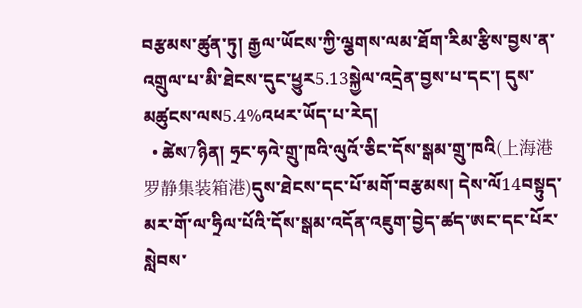བརྩམས་ཚུན་ཏུ། རྒྱལ་ཡོངས་ཀྱི་ལྕགས་ལམ་ཐོག་རིམ་རྩིས་བྱས་ན་འགྲུལ་པ་མི་ཐེངས་དུང་ཕྱུར5.13སྐྱེལ་འདྲེན་བྱས་པ་དང་། དུས་མཚུངས་ལས5.4%འཕར་ཡོད་པ་རེད།
  • ཚེས7ཉིན། ཧྲང་ཧའེ་གྲུ་ཁའི་ལུའོ་ཅིང་དོས་སྒམ་གྲུ་ཁའི(上海港罗静集装箱港)དུས་ཐེངས་དང་པོ་མགོ་བརྩམས། དེས་ལོ14བསྟུད་མར་གོ་ལ་ཧྲིལ་པོའི་དོས་སྒམ་འདོན་འཇུག་བྱེད་ཚད་ཨང་དང་པོར་སླེབས་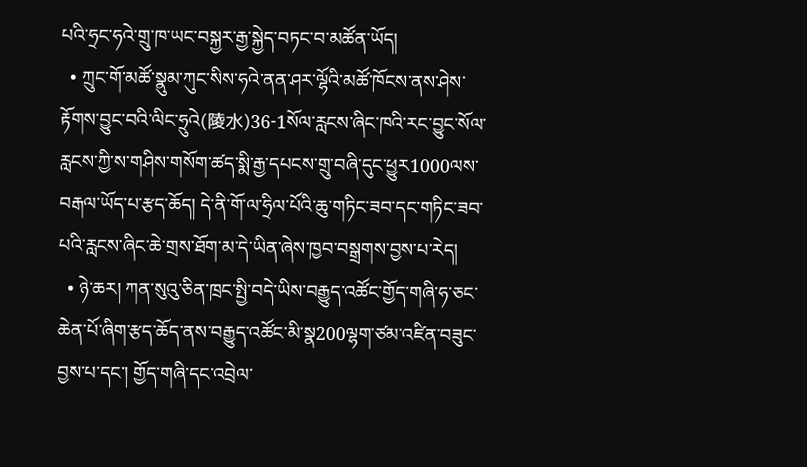པའི་ཧྲང་ཧའེ་གྲུ་ཁ་ཡང་བསྐྱར་རྒྱ་སྐྱེད་བཏང་བ་མཚོན་ཡོད།
  • ཀྲུང་གོ་མཚོ་སྣུམ་ཀུང་སིས་ཧའེ་ནན་ཤར་ལྷོའི་མཚོ་ཁོངས་ནས་ཤེས་རྟོགས་བྱུང་བའི་ལིང་ཧྲུའེ(陵水)36-1སོལ་རླངས་ཞིང་ཁའི་རང་བྱུང་སོལ་རླངས་ཀྱི་ས་གཤིས་གསོག་ཚད་སྨི་རྒྱ་དཔངས་གྲུ་བཞི་དུང་ཕྱུར1000ལས་བརྒལ་ཡོད་པ་རྩད་ཆོད། དེ་ནི་གོ་ལ་ཧྲིལ་པོའི་ཆུ་གཏིང་ཟབ་དང་གཏིང་ཟབ་པའི་རླངས་ཞིང་ཆེ་གྲས་ཐོག་མ་དེ་ཡིན་ཞེས་ཁྱབ་བསྒྲགས་བྱས་པ་རེད།
  • ཉེ་ཆར། ཀན་སུའུ་ཅིན་ཁྲང་སྤྱི་བདེ་ཡིས་བརྒྱུད་འཚོང་གྱོད་གཞི་ཧ་ཅང་ཆེན་པོ་ཞིག་རྩད་ཆོད་ནས་བརྒྱུད་འཚོང་མི་སྣ200ལྷག་ཙམ་འཛིན་བཟུང་བྱས་པ་དང་། གྱོད་གཞི་དང་འབྲེལ་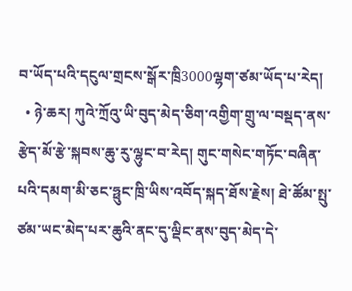བ་ཡོད་པའི་དངུལ་གྲངས་སྒོར་ཁྲི3000ལྷག་ཙམ་ཡོད་པ་རེད།
  • ཉེ་ཆར། ཀུའེ་ཀྲོའུ་ཡི་བུད་མེད་ཅིག་འགྱིག་གྲུ་ལ་བསྡད་ནས་རྩེད་མོ་རྩེ་སྐབས་ཆུ་རུ་ལྷུང་བ་རེད། གུང་གསེང་གཏོང་བཞིན་པའི་དམག་མི་ཅང་ཧྥུང་ཁྲི་ཡིས་འབོད་སྐད་ཐོས་རྗེས། ཐེ་ཚོམ་སྤུ་ཙམ་ཡང་མེད་པར་ཆུའི་ནང་དུ་ལྡིང་ནས་བུད་མེད་དེ་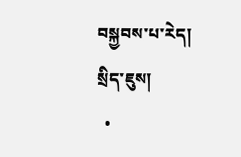བསྐྱབས་པ་རེད།
སྲིད་ཇུས།
  •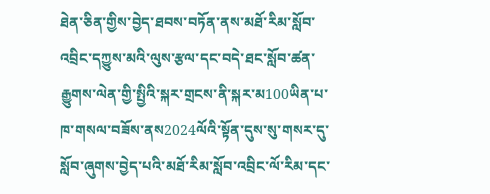ཐེན་ཅིན་གྱིས་བྱེད་ཐབས་བཏོན་ནས་མཐོ་རིམ་སློབ་འབྲིང་དཀྱུས་མའི་ལུས་རྩལ་དང་བདེ་ཐང་སློབ་ཚན་རྒྱུགས་ལེན་གྱི་སྤྱིའི་སྐར་གྲངས་ནི་སྐར་མ100ཡིན་པ་ཁ་གསལ་བཟོས་ནས2024ལོའི་སྟོན་དུས་སུ་གསར་དུ་སློབ་ཞུགས་བྱེད་པའི་མཐོ་རིམ་སློབ་འབྲིང་ལོ་རིམ་དང་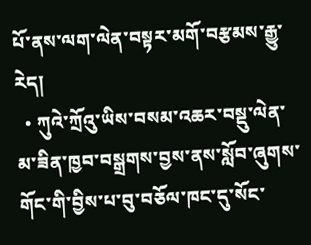པོ་ནས་ལག་ལེན་བསྟར་མགོ་བརྩམས་རྒྱུ་རེད།
  • ཀུའེ་ཀྲོའུ་ཡིས་བསམ་འཆར་བསྡུ་ལེན་མ་ཟིན་ཁྱབ་བསྒྲགས་བྱས་ནས་སློབ་ཞུགས་གོང་གི་བྱིས་པ་བུ་བཅོལ་ཁང་དུ་སོང་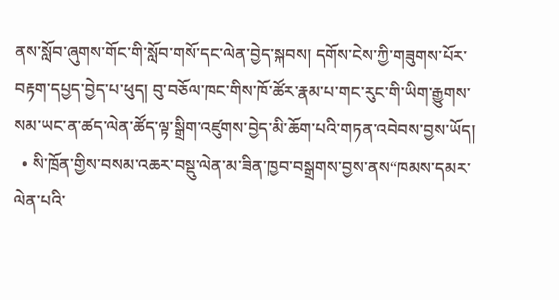ནས་སློབ་ཞུགས་གོང་གི་སློབ་གསོ་དང་ལེན་བྱེད་སྐབས། དགོས་ངེས་ཀྱི་གཟུགས་པོར་བརྟག་དཔྱད་བྱེད་པ་ཕུད། བུ་བཅོལ་ཁང་གིས་ཁོ་ཚོར་རྣམ་པ་གང་རུང་གི་ཡིག་རྒྱུགས་སམ་ཡང་ན་ཚད་ལེན་ཚོད་ལྟ་སྒྲིག་འཛུགས་བྱེད་མི་ཆོག་པའི་གཏན་འབེབས་བྱས་ཡོད།
  • སི་ཁྲོན་གྱིས་བསམ་འཆར་བསྡུ་ལེན་མ་ཟིན་ཁྱབ་བསྒྲགས་བྱས་ནས“ཁམས་དམར་ལེན་པའི་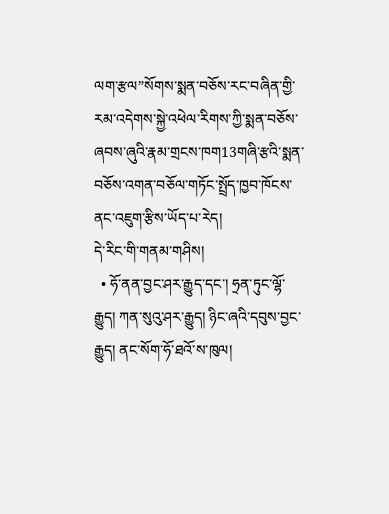ལག་རྩལ”སོགས་སྨན་བཅོས་རང་བཞིན་གྱི་རམ་འདེགས་སྐྱེ་འཕེལ་རིགས་ཀྱི་སྨན་བཅོས་ཞབས་ཞུའི་རྣམ་གྲངས་ཁག13གཞི་རྩའི་སྨན་བཅོས་འགན་བཅོལ་གཏོང་སྤྲོད་ཁྱབ་ཁོངས་ནང་འཇུག་རྩིས་ཡོད་པ་རེད།
དེ་རིང་གི་གནམ་གཤིས།
  • ཧོ་ནན་བྱང་ཤར་རྒྱུད་དང་། ཧྲན་ཏུང་ལྷོ་རྒྱུད། ཀན་སུའུ་ཤར་རྒྱུད། ཉིང་ཞའི་དབུས་བྱང་རྒྱུད། ནང་སོག་ཧོ་ཐའོ་ས་ཁུལ།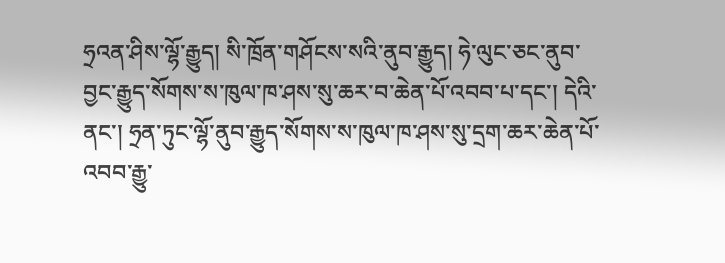ཧྲའན་ཤིས་ལྷོ་རྒྱུད། སི་ཁྲོན་གཤོངས་སའི་ནུབ་རྒྱུད། ཧེ་ལུང་ཅང་ནུབ་བྱང་རྒྱུད་སོགས་ས་ཁུལ་ཁ་ཤས་སུ་ཆར་བ་ཆེན་པོ་འབབ་པ་དང་། དེའི་ནང་། ཧྲན་ཏུང་ལྷོ་ནུབ་རྒྱུད་སོགས་ས་ཁུལ་ཁ་ཤས་སུ་དྲག་ཆར་ཆེན་པོ་འབབ་རྒྱུ་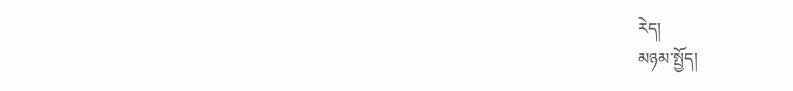རེད།
མཉམ་སྤྱོད།